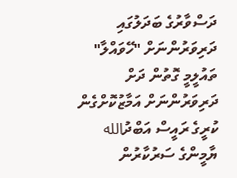ދަސްވާރުގެ ބަދަލުގައި ދަރިވަރުންނަށް "ހޭވައްލާ"
ތައުލީމީ ގޮތުން ދަށް ދަރިވަރުންނަށް އަމާޒުކޮށްގެން ކުރީގެ ރައީސް އަބްދުالله ޔާމީންގެ ސަރުކާރުން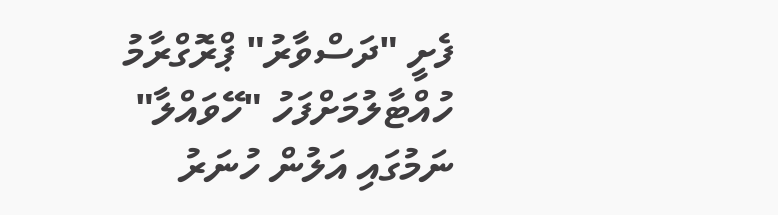ފެށީ "ދަސްވާރު" ޕްރޮގްރާމު ހުއްޓާލުމަށްފަހު "ހޭވައްލާ" ނަމުގައި އަލުން ހުނަރު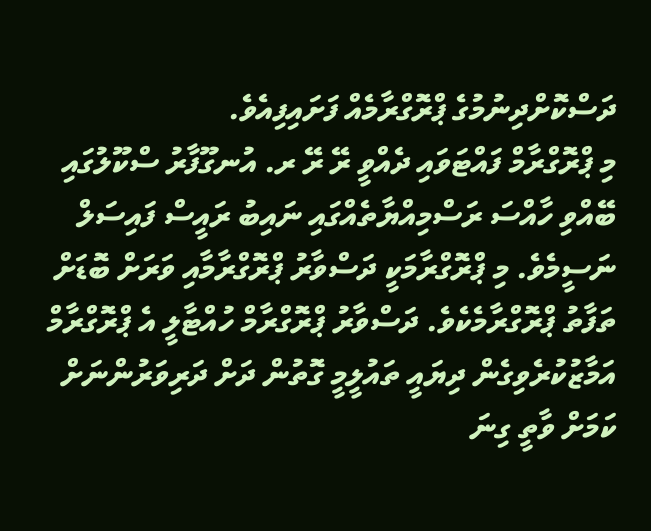ދަސްކޮށްދިނުމުގެ ޕްރޮގްރާމެއް ފަށައިފިއެވެ.
މި ޕްރޮގްރާމް ފައްޓަވައި ދެއްވީ ރޭ ރޭ ރ. އުނގޫފާރު ސްކޫލުގައި ބޭއްވި ހާއްސަ ރަސްމިއްޔާތެއްގައި ނައިބު ރައީސް ފައިސަލް ނަސީމެވެ. މި ޕްރޮގްރާމަކީ ދަސްވާރު ޕްރޮގްރާމާއި ވަރަށް ބޮޑަށް ތަފާތު ޕްރޮގްރާމެކެވެ. ދަސްވާރު ޕްރޮގްރާމް ހުއްޓާލީ އެ ޕްރޮގްރާމް އަމާޒުކުރެވިގެން ދިޔައީ ތައުލީމީ ގޮތުން ދަށް ދަރިވަރުންނަށް ކަމަށް ވާތީ ގިނަ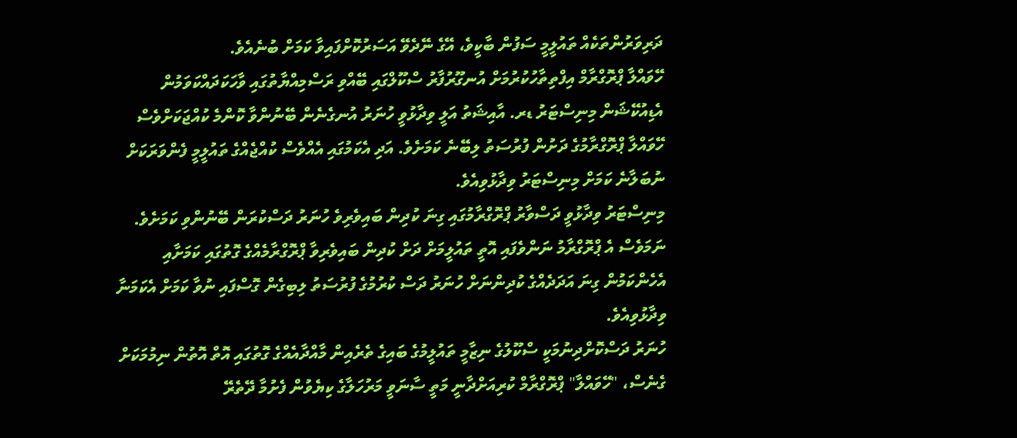ދަރިވަރުންތަކެއް ތައުލީމީ ސަފުން ބާކީވެ، އޭގެ ނޭދެވޭ އަސަރުކޮށްފައިވާ ކަމަށް ބުނެއެވެ.
ހޭވައްލާ ޕްރޮގްރާމް އިފްތިތާހުކުރުމަށް އުނގޫރުފާރު ސްކޫލްގައި ބޭއްވި ރަސްމިއްޔާތުގައި ވާހަކަދައްކަވަމުން އެޑިއުކޭޝަން މިނިސްޓަރު ޑރ. އާއިޝަތު އަލީ ވިދާޅުވީ ހުނަރު އުނގެނެން ބޭނުންވާ ކޮންމެ ކުއްޖަކަށްވެސް ހޭވައްލާ ޕްރޮގްރާމުގެ ދަށުން ފުރުސަތު ލިބޭނެ ކަމަށެވެ. އަދި އެކަމުގައި އެއްވެސް ކުއްޖެއްގެ ތައުލީމީ ފެންވަރަކަށް ނުބަލާނެ ކަމަށް މިނިސްޓަރު ވިދާޅުވިއެވެ.
މިނިސްޓަރު ވިދާޅުވީ ދަސްވާރު ޕްރޮގްރާމުގައި ގިނަ ކުދިން ބައިވެރިވެ ހުނަރު ދަސްކުރަން ބޭނުންވި ކަމަށެވެ. ނަމަވެސް އެ ޕްރޮގްރާމު ނަންވެފައި އޮތީ ތައުލީމަށް ދަށް ކުދިން ބައިވެރިވާ ޕްރޮގްރާމެއްގެ ގޮތުގައި ކަމަށާއި އެހެންކަމުން ގިނަ އަދަދެއްގެ ކުދިންނަށް ހުނަރު ދަސް ކުރުމުގެ ފުރުސަތު ލިބިގެން ގޮސްފައި ނުވާ ކަމަށް އެކަމަނާ ވިދާޅުވިއެވެ.
ހުނަރު ދަސްކޮށްދިނުމަކީ ސްކޫލުގެ ނިޒާމީ ތައުލީމުގެ ބައިގެ ތެރެއިން މާއްދާއެއްގެ ގޮތުގައި އޮތް އޮތުން ނިމުމަކަށް ގެނެސް، "ހޭވައްލާ" ޕްރޮގްރާމް ކުރިއަށްދާނީ މަތީ ސާނަވީ މަރުހަލާގެ ކިޔެވުން ފެށުމާ ދޭތެރޭ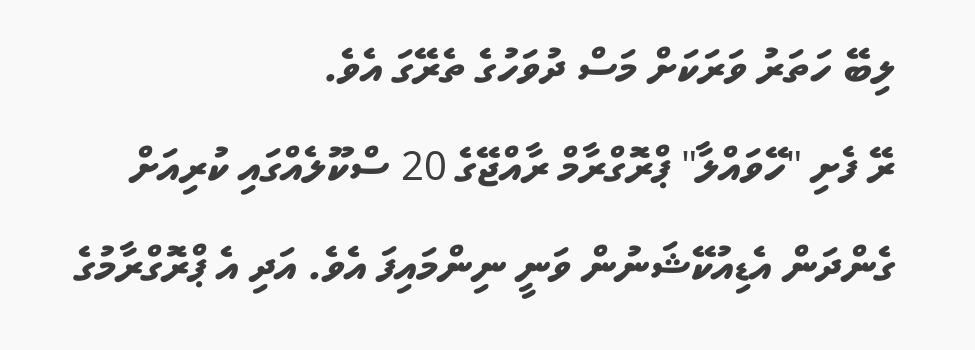ލިބޭ ހަތަރު ވަރަކަށް މަސް ދުވަހުގެ ތެރޭގަ އެވެ.
ރޭ ފެށި "ހޭވައްލާ" ޕްރޮގްރާމް ރާއްޖޭގެ 20 ސްކޫލެއްގައި ކުރިއަށް ގެންދަން އެޑިއުކޭޝަނުން ވަނީ ނިންމައިފަ އެވެ. އަދި އެ ޕްރޮގްރާމުގެ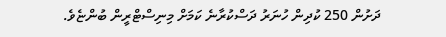ދަށުން 250 ކުދިން ހުނަރު ދަސްކުރާނެ ކަމަށް މިނިސްޓްރީން ބުންޏެވެ.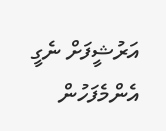އަރުޝީފަށް ނެގީ
އެންމެފަހުން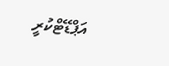އަޕްޑޭޓްކުރީ